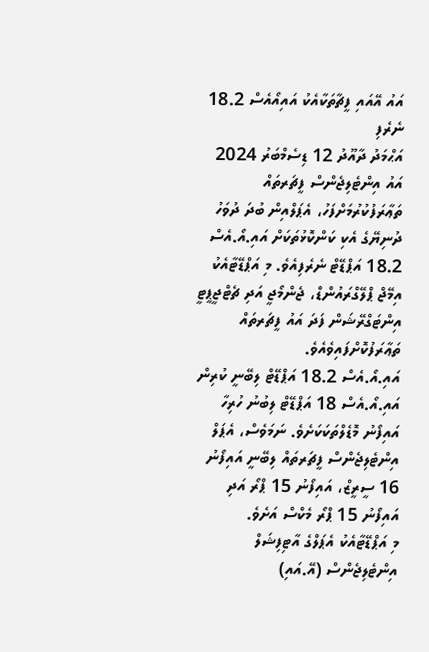އައު އޭއައި ފީޗާތަކާއެކު އައިއޯއެސް 18.2 ނެރެފި
އަޙްމަދު ދާއޫދު 12 ޑިސެމްބަރު 2024
އައު އިންޓެލިޖެންސް ފީޗަރތައް ތަޢާރަފުކުރުމަށްފަހު، އެޕަލްއިން ބުދަ ދުވަހު ދުނިޔޭގެ އެކި ކަންކޮޅުތަކަށް އައި.އޯ.އެސް 18.2 އަޕްޑޭޓް ނެރެފިއެވެ. މި އަޕްޑޭޓާއެކު އިމޭޖް ޕްލޭގްރައުންޑް، ޖެންމޯޖީ އަދި ޗެޓްޖީޕީޓީ އިންޓަގްރޭޝަން ފަދަ އައު ފީޗަރތައް ތަޢާރަފުކޮށްފައިވެއެވެ.
އައި.އޯ.އެސް 18.2 އަޕްޑޭޓް ލިބޭނީ ކުރިން އައި.އޯ.އެސް 18 އަޕްޑޭޓް ލިބުނު ހުރިހާ އައިފޯނު މޮޑެލްތަކަކަށެވެ. ނަމަވެސް، އެޕަލް އިންޓެލިޖެންސް ފީޗަރތައް ލިބޭނީ އައިފޯނު 16 ސީރީޒް، އައިފޯނު 15 ޕްރޯ އަދި އައިފޯނު 15 ޕްރޯ މެކްސް އަށެވެ.
މި އަޕްޑޭޓާއެކު އެޕަލްގެ އާޓިފިޝަލް އިންޓެލިޖެންސް (އޭ.އައި)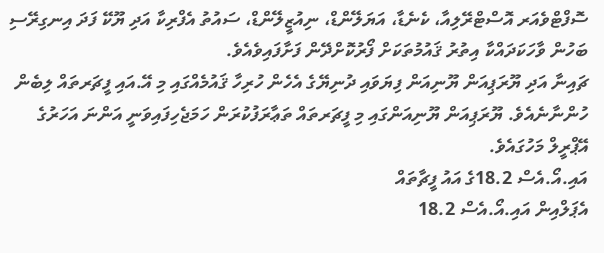ސޮފްޓްވެއަރ އޮސްޓްރޭލިއާ، ކެނެޑާ، އަޔަލޭންޑް، ނިއުޒީލޭންޑް، ސައުތު އެފްރިކާ އަދި ޔޫކޭ ފަދަ އިނގިރޭސި ބަހުން ވާހަކަދައްކާ އިތުރު ޤައުމުތަކަށް ފޯރުކޮށްދޭން ފަށާފައިވެއެވެ.
ޗައިނާ އަދި ޔޫރަޕިއަން ޔޫނިއަން ފިޔަވައި ދުނިޔޭގެ އެހެން ހުރިހާ ޤައުމެއްގައި މި އޭ.އައި ފީޗަރތައް ލިބެން ހުންނާނެއެވެ. ޔޫރަޕިއަން ޔޫނިއަންގައި މި ފީޗަރތައް ތަޢާރަފުކުރަން ހަމަޖެހިފައިވަނީ އަންނަ އަހަރުގެ އޭޕްރީލް މަހުގައެވެ.
އައި.އޯ.އެސް 18.2ގެ އައު ފީޗާތައް
އެޕަލްއިން އައި.އޯ.އެސް 18.2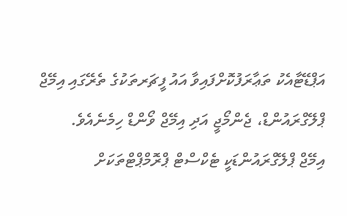އަޕްޑޭޓާއެކު ތަޢާރަފުކޮށްފައިވާ އައު ފީޗަރތަކުގެ ތެރޭގައި އިމޭޖް ޕްލޭގްރައުންޑް، ޖެންމޯޖީ އަދި އިމޭޖް ވޯންޑް ހިމެނެއެވެ.
އިމޭޖް ޕްލޭގްރައުންޑަކީ ޓެކްސްޓް ޕްރޮމްޕްޓްތަކަށް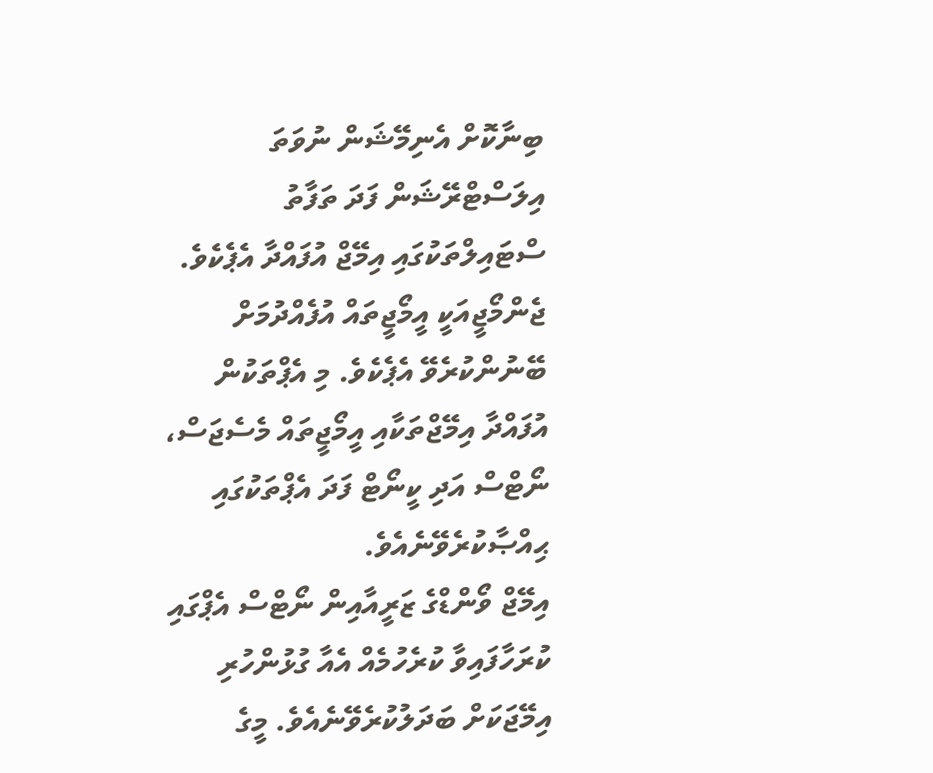ބިނާކޮށް އެނިމޭޝަން ނުވަތަ އިލަސްޓްރޭޝަން ފަދަ ތަފާތު ސްޓައިލްތަކުގައި އިމޭޖް އުފައްދާ އެޕެކެވެ. ޖެންމޯޖީއަކީ އީމޯޖީތައް އުފެއްދުމަށް ބޭނުންކުރެވޭ އެޕެކެވެ. މި އެޕްތަކުން އުފައްދާ އިމޭޖްތަކާއި އީމޯޖީތައް މެސެޖަސް، ނޯޓްސް އަދި ކީނޯޓް ފަދަ އެޕްތަކުގައި ޙިއްޞާކުރެވޭނެއެވެ.
އިމޭޖް ވޯންޑްގެ ޒަރީއާއިން ނޯޓްސް އެޕްގައި ކުރަހާފައިވާ ކުރެހުމެއް އެއާ ގުޅުންހުރި އިމޭޖަކަށް ބަދަލުކުރެވޭނެއެވެ. މީގެ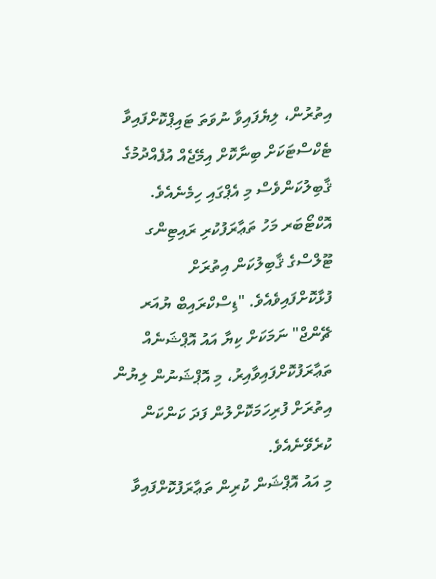އިތުރުން، ލިޔެފައިވާ ނުވަތަ ޓައިޕްކޮށްފައިވާ ޓެކްސްޓަކަށް ބިނާކޮށް އިމޭޖެއް އުފެއްދުމުގެ ޤާބިލުކަންވެސް މި އެޕްގައި ހިމެނެއެވެ.
އޮކްޓޯބަރ މަހު ތަޢާރަފުކުރި ރައިޓިންގ ޓޫލްސްގެ ޤާބިލުކަން އިތުރަށް ފުޅާކޮށްފައިވެއެވެ. "ޑިސްކްރައިބް ޔުއަރ ޗޭންޖް" ނަމަކަށް ކިޔާ އައު އޮޕްޝަނެއް ތަޢާރަފުކޮށްފައިވާއިރު، މި އޮޕްޝަނުން ލިޔުން އިތުރަށް ފުރިހަމަކޮށްލުން ފަދަ ކަންކަން ކުރެވޭނެއެވެ.
މި އައު އޮޕްޝަން ކުރިން ތަޢާރަފުކޮށްފައިވާ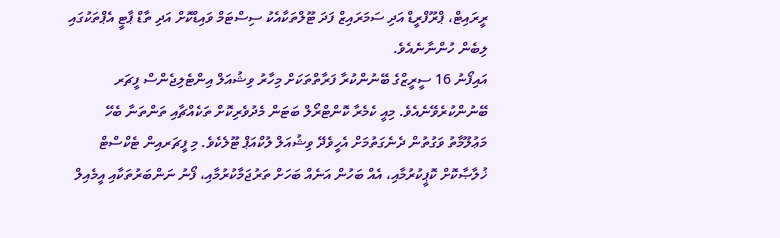ރީރައިޓް، ޕްރޫފްރީޑް އަދި ސަމަރައިޒް ފަދަ ޓޫލްތަކާއެކު ސިސްޓަމް ވައިޑްކޮށް އަދި ތާޑް ޕާޓީ އެޕްތަކުގައި ލިބެން ހުންނާނެއެވެ.
އައިފޯނު 16 ސީރީޒްގެ ބޭނުންކުރާ ފަރާތްތަކަށް މިހާރު ވިޝުއަލް އިންޓެލިޖެންސް ފީޗަރ ބޭނުންކުރެވޭނެއެވެ. މިއީ ކެމެރާ ކޮންޓްރޯލް ބަޓަން މެދުވެރިކޮށް ތަކެއްޗާއި ތަންތަނާ ބެހޭ މަޢުލޫމާތު ވަގުތުން ދެނެގަތުމަށް އެހީވެދޭ ވިޝުއަލް ލުކްއަޕް ޓޫލެކެވެ. މި ފީޗަރއިން ޓެކްސްޓް ޚުލާޞާކޮށް ކޮޕީކުރުމާއި، އެއް ބަހުން އަނެއް ބަހަށް ތަރުޖަމާކުރުމާއި، ފޯނު ނަންބަރުތަކާއި އީމެއިލް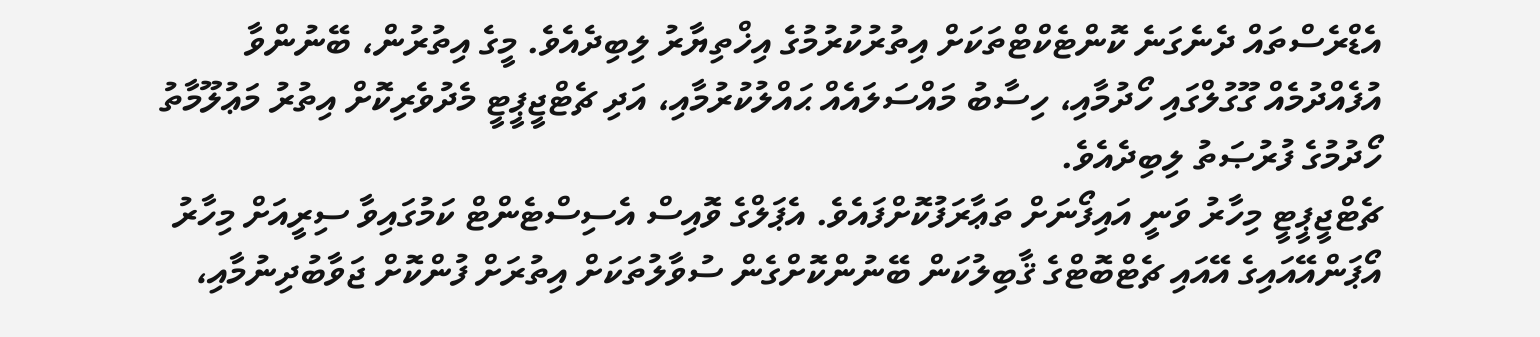އެޑްރެސްތައް ދެނެގަނެ ކޮންޓެކްޓްތަކަށް އިތުރުކުރުމުގެ އިޚްތިޔާރު ލިބިދެއެވެ. މީގެ އިތުރުން، ބޭނުންވާ އުފެއްދުމެއް ގޫގުލްގައި ހޯދުމާއި، ހިސާބު މައްސަލައެއް ޙައްލުކުރުމާއި، އަދި ޗެޓްޖީޕީޓީ މެދުވެރިކޮށް އިތުރު މަޢުލޫމާތު ހޯދުމުގެ ފުރުޞަތު ލިބިދެއެވެ.
ޗެޓްޖީޕީޓީ މިހާރު ވަނީ އައިފޯނަށް ތަޢާރަފުކޮށްފައެވެ. އެޕަލްގެ ވޮއިސް އެސިސްޓެންޓް ކަމުގައިވާ ސިރީއަށް މިހާރު އޯޕަންއޭއައިގެ އޭއައި ޗެޓްބޮޓްގެ ޤާބިލުކަން ބޭނުންކޮށްގެން ސުވާލުތަކަށް އިތުރަށް ފުންކޮށް ޖަވާބުދިނުމާއި،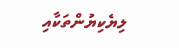ލިޔެކިޔުންތަކާއި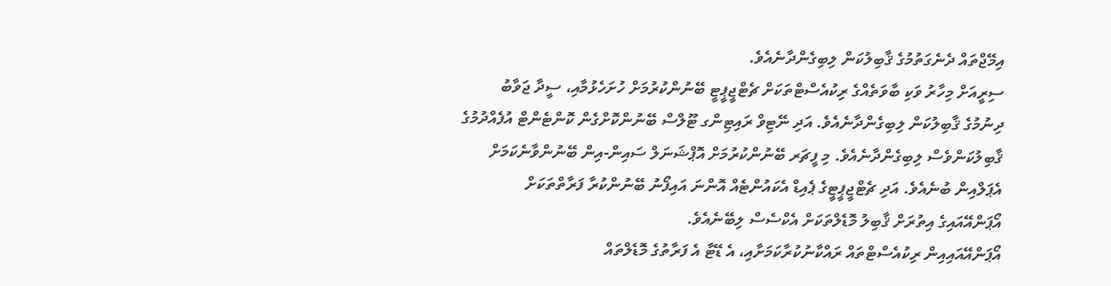އިމޭޖްތައް ދެނެގަތުމުގެ ޤާބިލުކަން ލިބިގެންދާނެއެވެ.
ސިރީއަށް މިހާރު ވަކި ބާވަތެއްގެ ރިކުއެސްޓްތަކަށް ޗެޓްޖީޕީޓީ ބޭނުންކުރުމަށް ހުށަހެޅުމާއި، ސީދާ ޖަވާބު ދިނުމުގެ ޤާބިލުކަން ލިބިގެންދާނެއެވެ. އަދި ނޭޓިވް ރައިޓިންގ ޓޫލްސް ބޭނުންކޮށްގެން ކޮންޓެންޓް އުފެއްދުމުގެ ޤާބިލުކަންވެސް ލިބިގެންދާނެއެވެ. މި ފީޗަރ ބޭނުންކުރުމަށް އޮޕްޝަނަލް ސައިން-އިން ބޭނުންވާނެކަމަށް އެޕަލްއިން ބުނެއެވެ. އަދި ޗެޓްޖީޕީޓީގެ ޕެއިޑް އެކައުންޓެއް އޮންނަ އައިފޯނު ބޭނުންކުރާ ފަރާތްތަކަށް އޯޕަންއޭއައިގެ އިތުރަށް ޤާބިލު މޮޑެލްތަކަށް އެކްސެސް ލިބޭނެއެވެ.
އޯޕަންއޭއައިއިން ރިކުއެސްޓްތައް ރައްކާނުކުރާކަމަށާއި، އެ ޑޭޓާ އެ ފަރާތުގެ މޮޑެލްތައް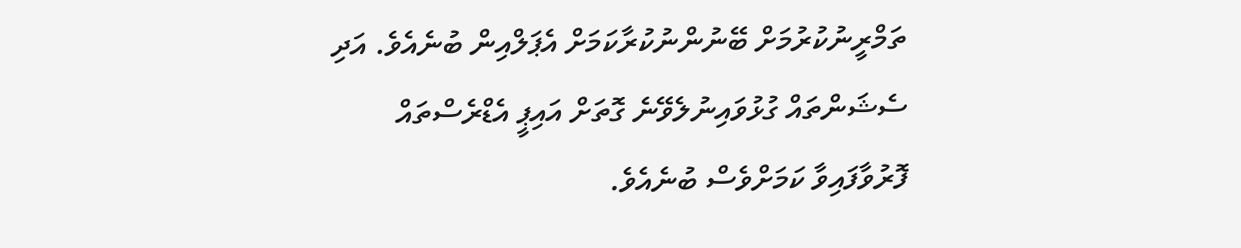ތަމްރީނުކުރުމަށް ބޭނުންނުކުރާކަމަށް އެޕަލްއިން ބުނެއެވެ. އަދި ސެޝަންތައް ގުޅުވައިނުލެވޭނެ ގޮތަށް އައިޕީ އެޑްރެސްތައް ފޮރުވާފައިވާ ކަމަށްވެސް ބުނެއެވެ.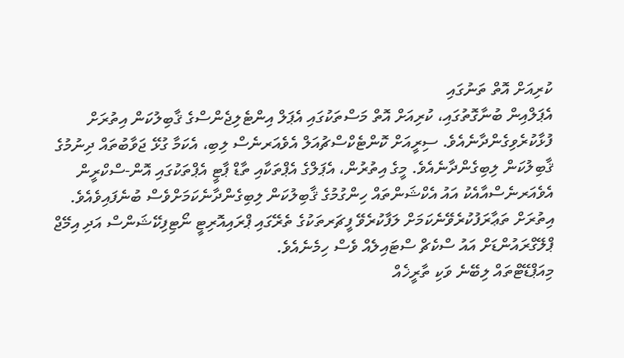ކުރިއަށް އޮތް ތަނުގައި
އެޕަލްއިން ބުނާގޮތުގައި، ކުރިއަށް އޮތް މަސްތަކުގައި އެޕަލް އިންޓެލިޖެންސްގެ ޤާބިލުކަން އިތުރަށް ފުޅާކުރެވިގެންދާނެއެވެ. ސިރީއަށް ކޮންޓެކްސްޗުއަލް އެވެއަރނެސް ލިބި، އެކަމާ ގުޅޭ ޖަވާބުތައް ދިނުމުގެ ޤާބިލުކަން ލިބިގެންދާނެއެވެ. މީގެ އިތުރުން، އެޕަލްގެ އެޕްތަކާއި ތާޑް ޕާޓީ އެޕްތަކުގައި އޮން-ސްކްރީން އެވެއަރނެސްއާއެކު އައު އެކްޝަންތައް ހިންގުމުގެ ޤާބިލުކަން ލިބިގެންދާނެކަމަށްވެސް ބުނެފައިވެއެވެ.
އިތުރަށް ތަޢާރަފުކުރެވޭނެކަމަށް ލަފާކުރެވޭ ފީޗަރތަކުގެ ތެރޭގައި ޕްރައިއޮރިޓީ ނޯޓިފިކޭޝަންސް އަދި އިމޭޖް ޕްލޭގްރައުންޑަށް އައު ސްކެޗް ސްޓައިލެއް ވެސް ހިމެނެއެވެ.
މިއަޕްޑޭޓްތައް ލިބޭނެ ވަކި ތާރީޚެއް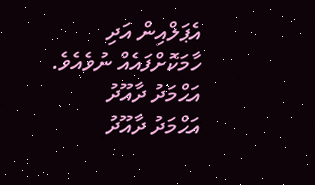އެޕަލްއިން އަދި ހާމަކޮށްފައެއް ނުވެއެވެ.
އަޙްމަދު ދާއޫދު
އަޙްމަދު ދާއޫދު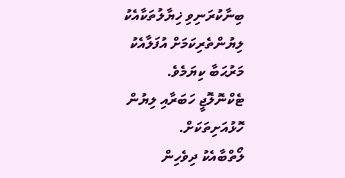ބިނާކުރަނިވި ޚިޔާލުތަކާއެކު ލިޔުންތެރިކަމަށް އުފަލާއެކު މަރުޙަބާ ކިޔަމެވެ.
ޓެކްނޮލޮޖީ ހަބަރާއި ލިޔުން ހޮޅުއަށިތަކަށް.
ލޯތްބާއެކު ދިވެހިން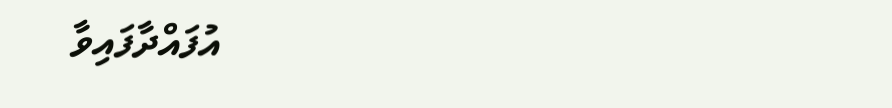އުފައްދާފައިވާ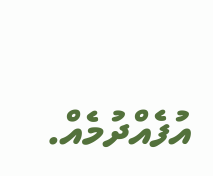އުފެއްދުމެއް.